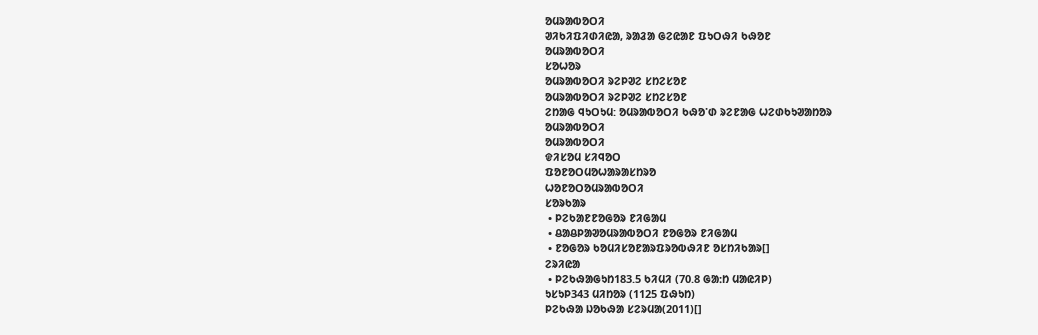ᱚᱢᱨᱟᱵᱚᱛᱤ
ᱣᱤᱠᱤᱯᱤᱰᱤᱭᱟ, ᱨᱟᱲᱟ ᱜᱮᱭᱟᱱ ᱯᱩᱛᱷᱤ ᱠᱷᱚᱱ
ᱚᱢᱨᱟᱵᱚᱛᱤ
ᱥᱚᱦᱚᱨ
ᱚᱢᱨᱟᱵᱚᱛᱤ ᱨᱮᱞᱣᱮ ᱥᱴᱮᱥᱚᱱ
ᱚᱢᱨᱟᱵᱚᱛᱤ ᱨᱮᱞᱣᱮ ᱥᱴᱮᱥᱚᱱ
ᱮᱴᱟᱜ ᱧᱩᱛᱩᱢ: ᱚᱢᱨᱟᱵᱚᱛᱤ ᱠᱷᱚᱸᱰ ᱨᱮᱱᱟᱜ ᱦᱮᱰᱠᱩᱣᱟᱴᱚᱨ
ᱚᱢᱨᱟᱵᱚᱛᱤ
ᱚᱢᱨᱟᱵᱚᱛᱤ
ᱫᱤᱥᱚᱢ ᱥᱤᱧᱚᱛ
ᱯᱚᱱᱚᱛᱢᱚᱦᱟᱨᱟᱥᱴᱨᱚ
ᱦᱚᱱᱚᱛᱚᱢᱨᱟᱵᱚᱛᱤ
ᱥᱚᱨᱠᱟᱨ
 • ᱞᱮᱠᱟᱱᱱᱚᱜᱚᱨ ᱱᱤᱜᱟᱢ
 • ᱪᱟᱪᱞᱟᱣᱚᱢᱨᱟᱵᱚᱛᱤ ᱱᱚᱜᱚᱨ ᱱᱤᱜᱟᱢ
 • ᱱᱚᱜᱚᱨ ᱠᱚᱢᱤᱥᱚᱱᱟᱨᱯᱨᱚᱵᱷᱤᱱ ᱚᱥᱴᱤᱠᱟᱨ[]
ᱮᱨᱤᱭᱟ
 • ᱞᱮᱠᱷᱟᱜᱩᱴ183.5 ᱠᱤᱢᱤ (70.8 ᱜᱟᱺᱴ ᱢᱟᱭᱤᱞ)
ᱩᱥᱩᱞ343 ᱢᱤᱴᱚᱨ (1125 ᱯᱷᱩᱴ)
ᱞᱮᱠᱷᱟ ᱡᱚᱠᱷᱟ ᱥᱮᱨᱢᱟ(2011)[]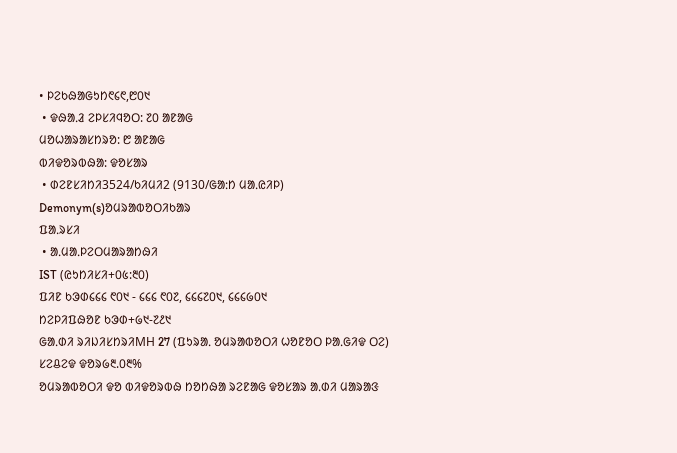• ᱞᱮᱠᱷᱟᱜᱩᱴ᱖᱔᱖,᱘᱐᱑
 • ᱫᱷᱟᱹᱲ ᱮᱞᱥᱤᱧᱚᱛ: ᱗᱐ ᱟᱱᱟᱜ
ᱢᱚᱦᱟᱨᱟᱥᱴᱨᱚ: ᱘ ᱟᱱᱟᱜ
ᱵᱤᱫᱚᱨᱵᱷᱟ: ᱫᱚᱥᱟᱨ
 • ᱰᱮᱱᱥᱤᱴᱤ3524/ᱠᱤᱢᱤ2 (9130/ᱜᱟᱺᱴ ᱢᱟᱹᱭᱤᱞ)
Demonym(s)ᱚᱢᱨᱟᱵᱚᱛᱤᱠᱟᱨ
ᱯᱟᱹᱨᱥᱤ
 • ᱟᱹᱢᱟᱹᱞᱮᱛᱢᱟᱨᱟᱴᱷᱤ
IST (ᱭᱩᱴᱤᱥᱤ+᱐᱕:᱓᱐)
ᱯᱤᱱ ᱠᱳᱰ᱔᱔᱔ ᱖᱐᱑ - ᱔᱔᱔ ᱖᱐᱗, ᱔᱔᱔᱗᱐᱑, ᱔᱔᱔᱙᱐᱑
ᱴᱮᱞᱤᱯᱷᱚᱱ ᱠᱳᱰ+᱙᱑-᱗᱒᱑
ᱜᱟᱹᱰᱤ ᱨᱤᱡᱤᱥᱴᱨᱤMH 27 (ᱯᱩᱨᱟᱹ ᱚᱢᱨᱟᱵᱚᱛᱤ ᱦᱚᱱᱚᱛ ᱞᱟᱹᱜᱤᱫ ᱛᱮ)
ᱥᱮᱪᱮᱫ ᱫᱚᱨ᱙᱓.᱐᱓%
ᱚᱢᱨᱟᱵᱚᱛᱤ ᱫᱚ ᱵᱤᱫᱚᱨᱵᱷ ᱴᱚᱴᱷᱟ ᱨᱮᱱᱟᱜ ᱫᱚᱥᱟᱨ ᱟᱹᱰᱤ ᱢᱟᱨᱟᱝ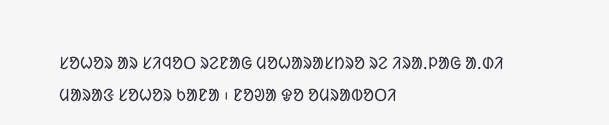ᱥᱚᱦᱚᱨ ᱟᱨ ᱥᱤᱧᱚᱛ ᱨᱮᱱᱟᱜ ᱢᱚᱦᱟᱨᱟᱥᱴᱨᱚ ᱨᱮ ᱤᱨᱟᱹᱞᱟᱜ ᱟᱹᱰᱤ ᱢᱟᱨᱟᱝ ᱥᱚᱦᱚᱨ ᱠᱟᱱᱟ ᱾ ᱱᱚᱣᱟ ᱫᱚ ᱚᱢᱨᱟᱵᱚᱛᱤ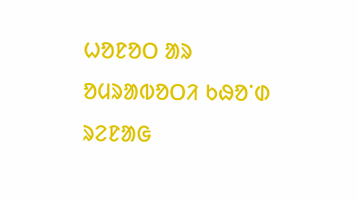ᱦᱚᱱᱚᱛ ᱟᱨ ᱚᱢᱨᱟᱵᱚᱛᱤ ᱠᱷᱚᱸᱰ ᱨᱮᱱᱟᱜ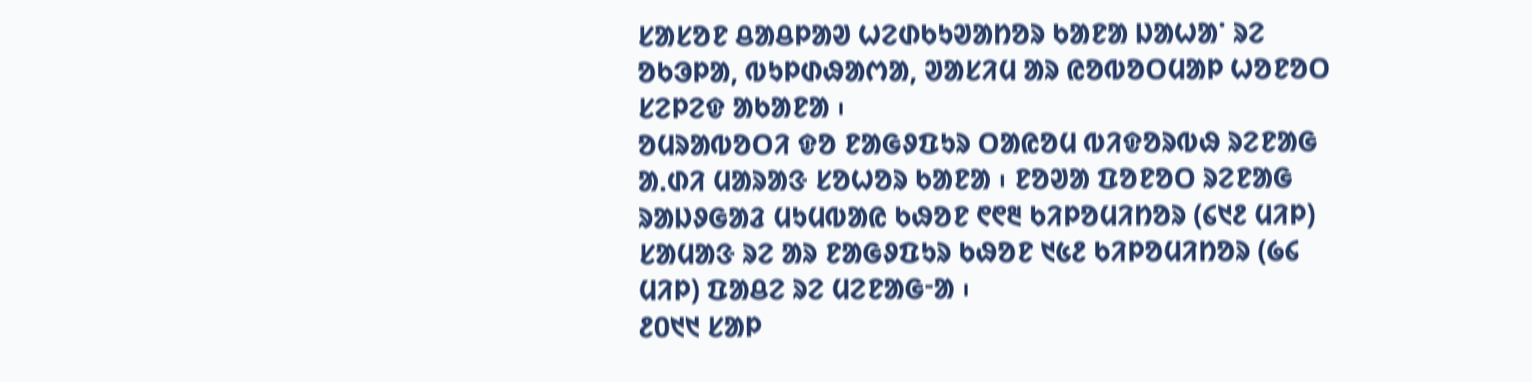ᱥᱟᱥᱚᱱ ᱪᱟᱪᱞᱟᱣ ᱦᱮᱰᱠᱩᱣᱟᱴᱚᱨ ᱠᱟᱱᱟ ᱡᱟᱦᱟᱸ ᱨᱮ ᱚᱠᱳᱞᱟ, ᱵᱩᱞᱰᱷᱟᱬᱟ, ᱣᱟᱥᱤᱢ ᱟᱨ ᱭᱚᱵᱚᱛᱢᱟᱞ ᱦᱚᱱᱚᱛ ᱥᱮᱞᱮᱫ ᱟᱠᱟᱱᱟ ᱾
ᱚᱢᱨᱟᱵᱚᱛᱤ ᱫᱚ ᱱᱟᱜᱽᱯᱩᱨ ᱛᱟᱭᱚᱢ ᱵᱤᱫᱚᱨᱵᱷ ᱨᱮᱱᱟᱜ ᱟᱹᱰᱤ ᱢᱟᱨᱟᱝ ᱥᱚᱦᱚᱨ ᱠᱟᱱᱟ ᱾ ᱱᱚᱣᱟ ᱯᱚᱱᱚᱛ ᱨᱮᱱᱟᱜ ᱨᱟᱡᱽᱜᱟᱲ ᱢᱩᱢᱵᱟᱭ ᱠᱷᱚᱱ ᱖᱖᱓ ᱠᱤᱞᱚᱢᱤᱴᱚᱨ (᱔᱑᱒ ᱢᱤᱞ) ᱥᱟᱢᱟᱝ ᱨᱮ ᱟᱨ ᱱᱟᱜᱽᱯᱩᱨ ᱠᱷᱚᱱ ᱑᱕᱒ ᱠᱤᱞᱚᱢᱤᱴᱚᱨ (᱙᱔ ᱢᱤᱞ) ᱯᱟᱪᱮ ᱨᱮ ᱢᱮᱱᱟᱜᱼᱟ ᱾
᱒᱐᱑᱑ ᱥᱟᱞ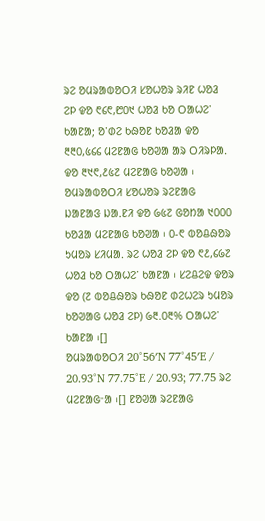ᱨᱮ ᱚᱢᱨᱟᱵᱚᱛᱤ ᱥᱚᱦᱚᱨ ᱨᱤᱱ ᱦᱚᱲ ᱮᱞ ᱫᱚ ᱖᱔᱖,᱘᱐᱑ ᱦᱚᱲ ᱠᱚ ᱛᱟᱦᱮᱸ ᱠᱟᱱᱟ; ᱚᱸᱰᱮ ᱠᱷᱚᱱ ᱠᱚᱲᱟ ᱫᱚ ᱓᱓᱐,᱕᱔᱔ ᱢᱮᱱᱟᱜ ᱠᱚᱣᱟ ᱟᱨ ᱛᱤᱨᱞᱟᱹ ᱫᱚ ᱓᱑᱖,᱒᱕᱗ ᱢᱮᱱᱟᱜ ᱠᱚᱣᱟ ᱾ ᱚᱢᱨᱟᱵᱚᱛᱤ ᱥᱚᱦᱚᱨ ᱨᱮᱱᱟᱜ ᱡᱟᱱᱟᱝ ᱡᱟᱹᱱᱤ ᱫᱚ ᱙᱕᱗ ᱜᱚᱴᱟ ᱑᱐᱐᱐ ᱠᱚᱲᱟ ᱢᱮᱱᱟᱜ ᱠᱚᱣᱟ ᱾ ᱐-᱖ ᱵᱚᱪᱷᱚᱨ ᱩᱢᱚᱨ ᱥᱤᱢᱟᱹ ᱨᱮ ᱦᱚᱲ ᱮᱞ ᱫᱚ ᱖᱒,᱔᱙᱗ ᱦᱚᱲ ᱠᱚ ᱛᱟᱦᱮᱸ ᱠᱟᱱᱟ ᱾ ᱥᱮᱪᱮᱫ ᱫᱚᱨ ᱫᱚ (᱗ ᱵᱚᱪᱷᱚᱨ ᱠᱷᱚᱱ ᱰᱮᱦᱮᱨ ᱩᱢᱚᱨ ᱠᱚᱣᱟᱜ ᱦᱚᱲ ᱮᱞ) ᱙᱓.᱐᱓% ᱛᱟᱦᱮᱸ ᱠᱟᱱᱟ ᱾[]
ᱚᱢᱨᱟᱵᱚᱛᱤ 20°56′N 77°45′E / 20.93°N 77.75°E / 20.93; 77.75 ᱨᱮ ᱢᱮᱱᱟᱜᱼᱟ ᱾[] ᱱᱚᱣᱟ ᱨᱮᱱᱟᱜ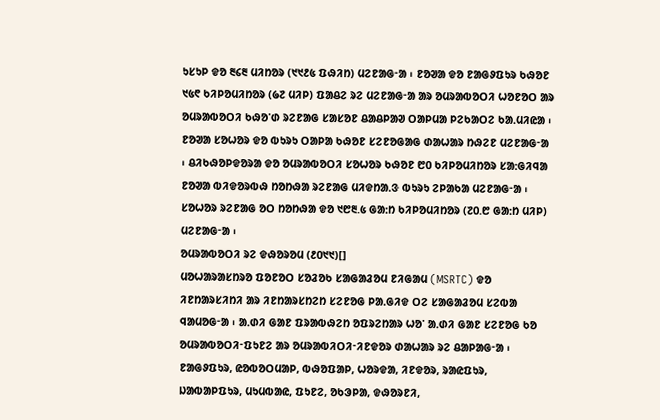ᱩᱥᱩᱞ ᱫᱚ ᱓᱔᱓ ᱢᱤᱴᱚᱨ (᱑᱑᱒᱕ ᱯᱷᱤᱴ) ᱢᱮᱱᱟᱜᱼᱟ ᱾ ᱱᱚᱣᱟ ᱫᱚ ᱱᱟᱜᱽᱯᱩᱨ ᱠᱷᱚᱱ ᱑᱕᱖ ᱠᱤᱞᱚᱢᱤᱴᱚᱨ (᱙᱗ ᱢᱤᱞ) ᱯᱟᱪᱮ ᱨᱮ ᱢᱮᱱᱟᱜᱼᱟ ᱟᱨ ᱚᱢᱨᱟᱵᱚᱛᱤ ᱦᱚᱱᱚᱛ ᱟᱨ ᱚᱢᱨᱟᱵᱚᱛᱤ ᱠᱷᱚᱸᱰ ᱨᱮᱱᱟᱜ ᱥᱟᱥᱚᱱ ᱪᱟᱪᱞᱟᱣ ᱛᱟᱞᱢᱟ ᱞᱮᱠᱟᱛᱮ ᱠᱟᱹᱢᱤᱭᱟ ᱾ ᱱᱚᱣᱟ ᱥᱚᱦᱚᱨ ᱫᱚ ᱵᱩᱨᱩ ᱛᱟᱞᱟ ᱠᱷᱚᱱ ᱥᱮᱱᱚᱜᱟᱜ ᱰᱟᱦᱟᱨ ᱴᱷᱮᱱ ᱢᱮᱱᱟᱜᱼᱟ ᱾ ᱪᱤᱠᱷᱚᱞᱫᱚᱨᱟ ᱫᱚ ᱚᱢᱨᱟᱵᱚᱛᱤ ᱥᱚᱦᱚᱨ ᱠᱷᱚᱱ ᱘᱐ ᱠᱤᱞᱚᱢᱤᱴᱚᱨ ᱥᱟᱺᱜᱤᱧᱟ ᱱᱚᱣᱟ ᱵᱤᱫᱚᱨᱵᱷ ᱴᱚᱴᱷᱟ ᱨᱮᱱᱟᱜ ᱢᱤᱫᱴᱟᱹᱝ ᱵᱩᱨᱩ ᱮᱞᱟᱠᱟ ᱢᱮᱱᱟᱜᱼᱟ ᱾ ᱥᱚᱦᱚᱨ ᱨᱮᱱᱟᱜ ᱚᱛ ᱴᱚᱴᱷᱟ ᱫᱚ ᱑᱘᱓.᱕ ᱜᱟᱺᱴ ᱠᱤᱞᱚᱢᱤᱴᱚᱨ (᱗᱐.᱘ ᱜᱟᱺᱴ ᱢᱤᱞ) ᱢᱮᱱᱟᱜᱼᱟ ᱾
ᱚᱢᱨᱟᱵᱚᱛᱤ ᱨᱮ ᱫᱷᱚᱨᱚᱢ (᱒᱐᱑᱑)[]
ᱢᱚᱦᱟᱨᱟᱥᱴᱨᱚ ᱯᱚᱱᱚᱛ ᱥᱚᱲᱚᱠ ᱥᱟᱜᱟᱲᱚᱢ ᱱᱤᱜᱟᱢ (MSRTC) ᱫᱚ ᱤᱱᱴᱟᱨᱥᱤᱴᱤ ᱟᱨ ᱤᱱᱴᱟᱨᱥᱴᱮᱴ ᱥᱮᱱᱚᱜ ᱞᱟᱹᱜᱤᱫ ᱛᱮ ᱥᱟᱜᱟᱲᱚᱢ ᱥᱮᱵᱟ ᱧᱟᱢᱚᱜᱼᱟ ᱾ ᱟᱹᱰᱤ ᱜᱟᱱ ᱯᱨᱟᱵᱷᱮᱴ ᱚᱯᱨᱮᱴᱟᱨ ᱦᱚᱸ ᱟᱹᱰᱤ ᱜᱟᱱ ᱥᱮᱱᱚᱜ ᱠᱚ ᱚᱢᱨᱟᱵᱚᱛᱤᱼᱯᱩᱱᱮ ᱟᱨ ᱚᱢᱨᱟᱵᱤᱛᱤᱼᱤᱱᱫᱚᱨ ᱰᱟᱦᱟᱨ ᱨᱮ ᱪᱟᱞᱟᱜᱼᱟ ᱾ ᱱᱟᱜᱽᱯᱩᱨ, ᱭᱚᱵᱚᱛᱢᱟᱞ, ᱵᱷᱚᱯᱟᱞ, ᱦᱚᱨᱫᱟ, ᱤᱱᱫᱚᱨ, ᱨᱟᱭᱯᱩᱨ, ᱡᱟᱵᱟᱞᱯᱩᱨ, ᱢᱩᱢᱵᱟᱭ, ᱯᱩᱱᱮ, ᱚᱠᱳᱞᱟ, ᱫᱷᱚᱨᱱᱤ,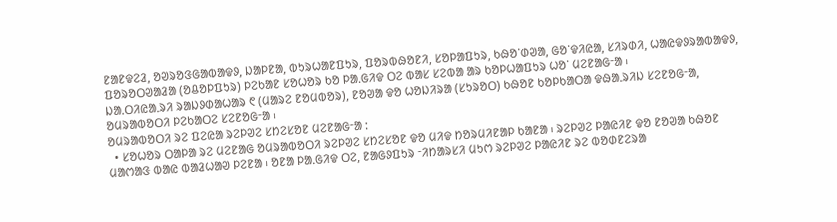ᱱᱟᱱᱫᱮᱲ, ᱚᱣᱨᱚᱝᱜᱟᱵᱟᱫᱽ, ᱡᱟᱞᱱᱟ, ᱵᱩᱨᱦᱟᱱᱯᱩᱨ, ᱯᱚᱨᱵᱷᱚᱱᱤ, ᱥᱚᱞᱟᱯᱩᱨ, ᱠᱷᱚᱸᱰᱣᱟ, ᱜᱚᱸᱫᱤᱭᱟ, ᱥᱤᱨᱰᱤ, ᱦᱟᱭᱫᱽᱨᱟᱵᱟᱫᱽ, ᱯᱚᱨᱚᱛᱣᱟᱲᱟ (ᱚᱪᱚᱞᱯᱩᱨ) ᱞᱮᱠᱟᱱ ᱥᱚᱦᱚᱨ ᱠᱚ ᱞᱟᱹᱜᱤᱫ ᱛᱮ ᱵᱟᱥ ᱥᱮᱵᱟ ᱟᱨ ᱠᱚᱞᱦᱟᱯᱩᱨ ᱦᱚᱸ ᱢᱮᱱᱟᱜᱼᱟ ᱾
ᱡᱟᱹᱛᱤᱭᱟᱹᱨᱤ ᱨᱟᱡᱽᱰᱟᱦᱟᱨ ᱖ (ᱢᱟᱨᱮ ᱱᱚᱢᱵᱚᱨ), ᱱᱚᱣᱟ ᱫᱚ ᱦᱚᱡᱤᱨᱟ (ᱥᱩᱨᱚᱛ) ᱠᱷᱚᱱ ᱠᱚᱞᱠᱟᱛᱟ ᱫᱷᱟᱹᱨᱤᱡ ᱥᱮᱱᱚᱜᱼᱟ, ᱚᱢᱨᱟᱵᱚᱛᱤ ᱞᱮᱠᱟᱛᱮ ᱥᱮᱱᱚᱜᱼᱟ ᱾
ᱚᱢᱨᱟᱵᱚᱛᱤ ᱨᱮ ᱯᱮᱭᱟ ᱨᱮᱞᱣᱮ ᱥᱴᱮᱥᱚᱱ ᱢᱮᱱᱟᱜᱼᱟ :
  • ᱥᱚᱦᱚᱨ ᱛᱟᱞᱟ ᱨᱮ ᱢᱮᱱᱟᱜ ᱚᱢᱨᱟᱵᱚᱛᱤ ᱨᱮᱞᱣᱮ ᱥᱴᱮᱥᱚᱱ ᱫᱚ ᱢᱤᱫ ᱴᱚᱨᱢᱤᱱᱟᱞ ᱠᱟᱱᱟ ᱾ ᱨᱮᱞᱣᱮ ᱞᱟᱭᱤᱱ ᱫᱚ ᱱᱚᱣᱟ ᱠᱷᱚᱱ ᱢᱟᱬᱟᱝ ᱵᱟᱭ ᱵᱟᱲᱦᱟᱣ ᱞᱮᱱᱟ ᱾ ᱚᱱᱟ ᱞᱟᱹᱜᱤᱫ ᱛᱮ, ᱱᱟᱜᱽᱯᱩᱨ ᱼᱤᱴᱟᱨᱥᱤ ᱢᱩᱬ ᱨᱮᱞᱣᱮ ᱞᱟᱭᱤᱱ ᱨᱮ ᱵᱚᱰᱱᱮᱨᱟ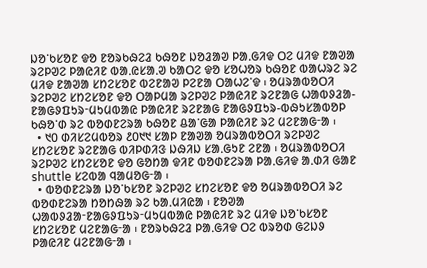ᱡᱚᱸᱠᱥᱚᱱ ᱫᱚ ᱱᱚᱨᱠᱷᱮᱲ ᱠᱷᱚᱱ ᱡᱚᱲᱟᱣ ᱞᱟᱹᱜᱤᱫ ᱛᱮ ᱢᱤᱫ ᱱᱟᱣᱟ ᱨᱮᱞᱣᱮ ᱞᱟᱭᱤᱱ ᱵᱟᱹᱭᱥᱟᱹᱣ ᱠᱟᱛᱮ ᱫᱚ ᱥᱚᱦᱚᱨ ᱠᱷᱚᱱ ᱵᱟᱦᱨᱮ ᱨᱮ ᱢᱤᱫ ᱱᱟᱣᱟ ᱥᱴᱮᱥᱚᱱ ᱵᱮᱱᱟᱣ ᱞᱮᱱᱟ ᱛᱟᱦᱮᱸᱫ ᱾ ᱚᱢᱨᱟᱵᱚᱛᱤ ᱨᱮᱞᱣᱮ ᱥᱴᱮᱥᱚᱱ ᱫᱚ ᱛᱟᱞᱢᱟ ᱨᱮᱞᱣᱮ ᱞᱟᱭᱤᱱ ᱨᱮᱱᱟᱜ ᱦᱟᱵᱽᱲᱟ-ᱱᱟᱜᱽᱯᱩᱨᱼᱢᱩᱢᱵᱟᱭ ᱞᱟᱭᱤᱱ ᱨᱮᱱᱟᱜ ᱱᱟᱜᱽᱯᱩᱨ-ᱵᱷᱩᱥᱟᱵᱚᱞ ᱠᱷᱚᱸᱰ ᱨᱮ ᱵᱚᱰᱱᱮᱨᱟ ᱠᱷᱚᱱ ᱪᱟᱸᱜᱟ ᱞᱟᱭᱤᱱ ᱨᱮ ᱢᱮᱱᱟᱜᱼᱟ ᱾
  • ᱑᱐ ᱰᱤᱥᱮᱢᱵᱚᱨ ᱒᱐᱑᱑ ᱥᱟᱞ ᱱᱟᱣᱟ ᱚᱢᱨᱟᱵᱚᱛᱤ ᱨᱮᱞᱣᱮ ᱥᱴᱮᱥᱚᱱ ᱨᱮᱱᱟᱜ ᱵᱤᱞᱰᱤᱝ ᱡᱷᱤᱡ ᱥᱟᱹᱜᱩᱱ ᱮᱱᱟ ᱾ ᱚᱢᱨᱟᱵᱚᱛᱤ ᱨᱮᱞᱣᱮ ᱥᱴᱮᱥᱚᱱ ᱫᱚ ᱜᱚᱴᱟ ᱫᱤᱱ ᱵᱚᱰᱱᱮᱨᱟ ᱞᱟᱹᱜᱤᱫ ᱟᱹᱰᱤ ᱜᱟᱱ shuttle ᱥᱮᱵᱟ ᱧᱟᱢᱚᱜᱼᱟ ᱾
  • ᱵᱚᱰᱱᱮᱨᱟ ᱡᱚᱸᱠᱥᱚᱱ ᱨᱮᱞᱣᱮ ᱥᱴᱮᱥᱚᱱ ᱫᱚ ᱚᱢᱨᱟᱵᱚᱛᱤ ᱨᱮ ᱵᱚᱰᱱᱮᱨᱟ ᱴᱚᱴᱷᱟ ᱨᱮ ᱠᱟᱹᱢᱤᱭᱟ ᱾ ᱱᱚᱣᱟ ᱦᱟᱵᱽᱲᱟᱼᱱᱟᱜᱽᱯᱩᱨᱼᱢᱩᱢᱵᱟᱭ ᱞᱟᱭᱤᱱ ᱨᱮ ᱢᱤᱫ ᱡᱚᱸᱠᱥᱚᱱ ᱥᱴᱮᱥᱚᱱ ᱢᱮᱱᱟᱜᱼᱟ ᱾ ᱱᱚᱨᱠᱷᱮᱲ ᱞᱟᱹᱜᱤᱫ ᱛᱮ ᱵᱨᱚᱰ ᱜᱮᱡᱽ ᱞᱟᱭᱤᱱ ᱢᱮᱱᱟᱜᱼᱟ ᱾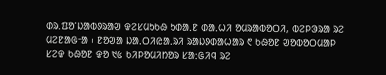ᱰᱨ.ᱯᱚᱸᱡᱟᱵᱽᱨᱟᱣ ᱫᱮᱥᱢᱩᱠᱷ ᱩᱰᱟᱹᱱ ᱰᱟᱹᱦᱤ ᱚᱢᱨᱟᱵᱚᱛᱤ, ᱵᱮᱞᱳᱨᱟ ᱨᱮ ᱢᱮᱱᱟᱜᱼᱟ ᱾ ᱱᱚᱣᱟ ᱡᱟᱹᱛᱤᱭᱟᱹᱨᱤ ᱨᱟᱡᱽᱰᱟᱦᱟᱨ ᱖ ᱠᱷᱚᱱ ᱣᱚᱵᱚᱛᱢᱟᱞ ᱥᱮᱫ ᱠᱷᱚᱱ ᱫᱚ ᱑᱕ ᱠᱤᱞᱚᱢᱤᱴᱚᱨ ᱥᱟᱺᱜᱤᱧ ᱨᱮ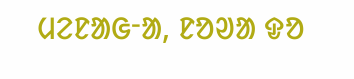ᱢᱮᱱᱟᱜᱼᱟ, ᱱᱚᱣᱟ ᱫᱚ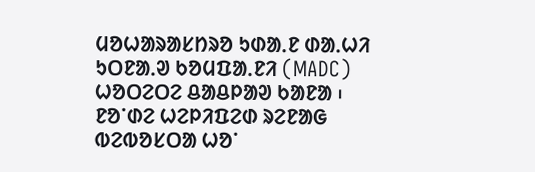ᱢᱚᱦᱟᱨᱟᱥᱴᱨᱚ ᱩᱰᱟᱹᱱ ᱰᱟᱹᱦᱤ ᱩᱛᱱᱟᱹᱣ ᱠᱚᱢᱯᱟᱹᱱᱤ (MADC) ᱦᱚᱛᱮᱛᱮ ᱪᱟᱪᱞᱟᱣ ᱠᱟᱱᱟ ᱾ ᱱᱚᱸᱰᱮ ᱦᱮᱞᱤᱯᱮᱰ ᱨᱮᱱᱟᱜ ᱵᱮᱵᱚᱥᱛᱟ ᱦᱚᱸ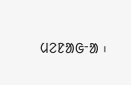ᱢᱮᱱᱟᱜᱼᱟ ᱾